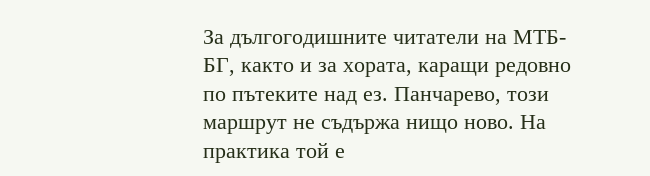За дългогодишните читатели на МТБ-БГ, както и за хората, каращи редовно по пътеките над ез. Панчарево, този маршрут не съдържа нищо ново. На практика той е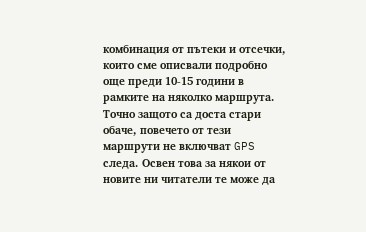комбинация от пътеки и отсечки, които сме описвали подробно още преди 10-15 години в рамките на няколко маршрута. Точно защото са доста стари обаче, повечето от тези маршрути не включват GPS следа. Освен това за някои от новите ни читатели те може да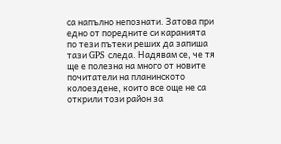са напълно непознати. Затова при едно от поредните си каранията по тези пътеки реших да запиша тази GPS следа. Надявам се, че тя ще е полезна на много от новите почитатели на планинското колоездене, които все още не са открили този район за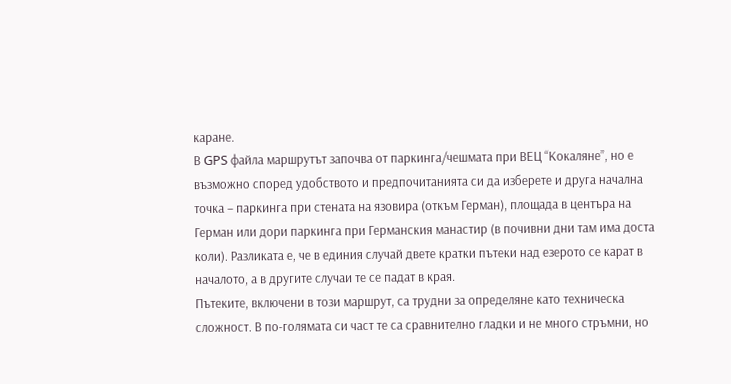каране.
В GPS файла маршрутът започва от паркинга/чешмата при ВЕЦ “Кокаляне”, но е възможно според удобството и предпочитанията си да изберете и друга начална точка – паркинга при стената на язовира (откъм Герман), площада в центъра на Герман или дори паркинга при Германския манастир (в почивни дни там има доста коли). Разликата е, че в единия случай двете кратки пътеки над езерото се карат в началото, а в другите случаи те се падат в края.
Пътеките, включени в този маршрут, са трудни за определяне като техническа сложност. В по-голямата си част те са сравнително гладки и не много стръмни, но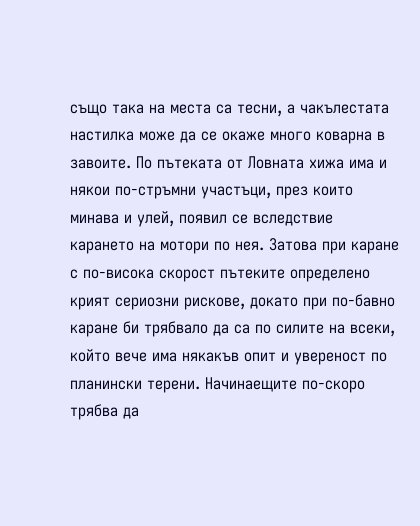също така на места са тесни, а чакълестата настилка може да се окаже много коварна в завоите. По пътеката от Ловната хижа има и някои по-стръмни участъци, през които минава и улей, появил се вследствие карането на мотори по нея. Затова при каране с по-висока скорост пътеките определено крият сериозни рискове, докато при по-бавно каране би трябвало да са по силите на всеки, който вече има някакъв опит и увереност по планински терени. Начинаещите по-скоро трябва да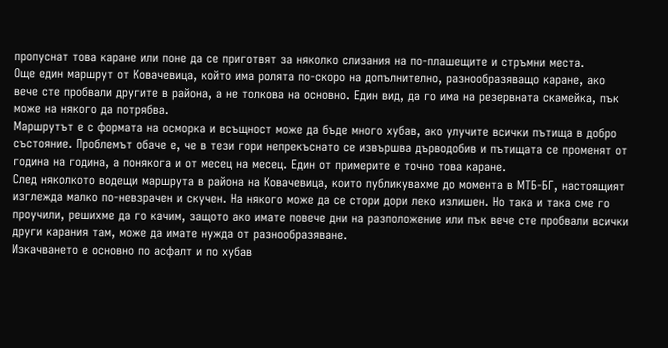пропуснат това каране или поне да се приготвят за няколко слизания на по-плашещите и стръмни места.
Още един маршрут от Ковачевица, който има ролята по-скоро на допълнително, разнообразяващо каране, ако вече сте пробвали другите в района, а не толкова на основно. Един вид, да го има на резервната скамейка, пък може на някого да потрябва.
Маршрутът е с формата на осморка и всъщност може да бъде много хубав, ако улучите всички пътища в добро състояние. Проблемът обаче е, че в тези гори непрекъснато се извършва дърводобив и пътищата се променят от година на година, а понякога и от месец на месец. Един от примерите е точно това каране.
След няколкото водещи маршрута в района на Ковачевица, които публикувахме до момента в МТБ-БГ, настоящият изглежда малко по-невзрачен и скучен. На някого може да се стори дори леко излишен. Но така и така сме го проучили, решихме да го качим, защото ако имате повече дни на разположение или пък вече сте пробвали всички други карания там, може да имате нужда от разнообразяване.
Изкачването е основно по асфалт и по хубав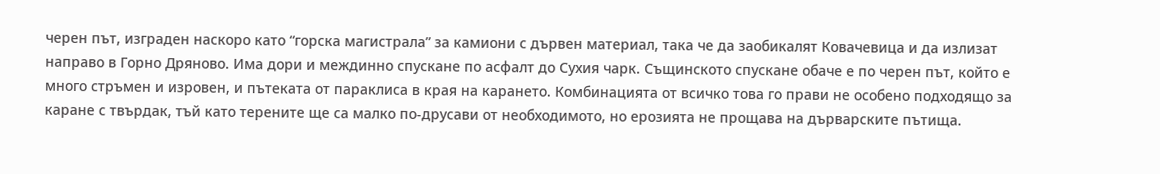черен път, изграден наскоро като “горска магистрала” за камиони с дървен материал, така че да заобикалят Ковачевица и да излизат направо в Горно Дряново. Има дори и междинно спускане по асфалт до Сухия чарк. Същинското спускане обаче е по черен път, който е много стръмен и изровен, и пътеката от параклиса в края на карането. Комбинацията от всичко това го прави не особено подходящо за каране с твърдак, тъй като терените ще са малко по-друсави от необходимото, но ерозията не прощава на дърварските пътища.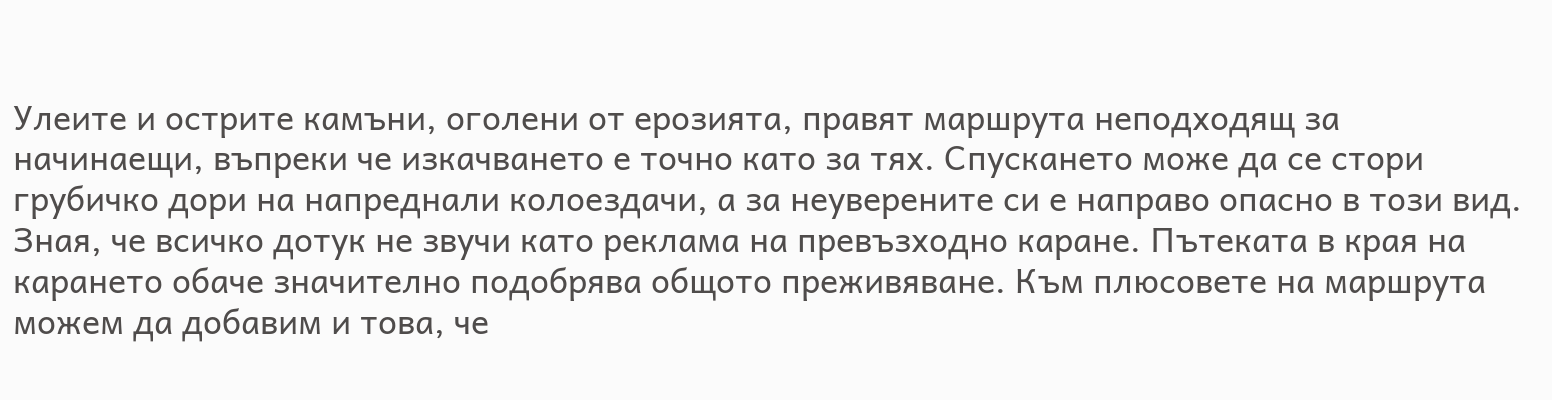Улеите и острите камъни, оголени от ерозията, правят маршрута неподходящ за начинаещи, въпреки че изкачването е точно като за тях. Спускането може да се стори грубичко дори на напреднали колоездачи, а за неуверените си е направо опасно в този вид.
Зная, че всичко дотук не звучи като реклама на превъзходно каране. Пътеката в края на карането обаче значително подобрява общото преживяване. Към плюсовете на маршрута можем да добавим и това, че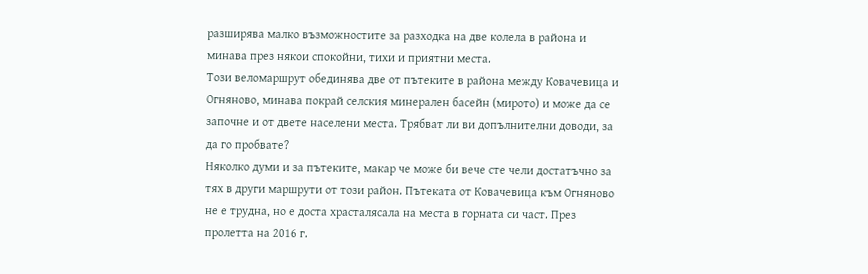разширява малко възможностите за разходка на две колела в района и минава през някои спокойни, тихи и приятни места.
Този веломаршрут обединява две от пътеките в района между Ковачевица и Огняново, минава покрай селския минерален басейн (мирото) и може да се започне и от двете населени места. Трябват ли ви допълнителни доводи, за да го пробвате?
Няколко думи и за пътеките, макар че може би вече сте чели достатъчно за тях в други маршрути от този район. Пътеката от Ковачевица към Огняново не е трудна, но е доста храсталясала на места в горната си част. През пролетта на 2016 г.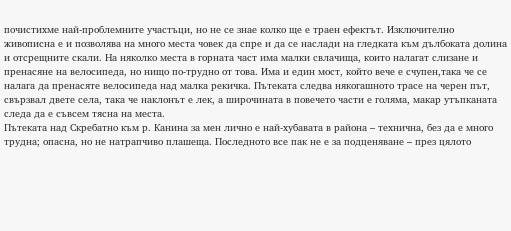почистихме най-проблемните участъци, но не се знае колко ще е траен ефектът. Изключително живописна е и позволява на много места човек да спре и да се наслади на гледката към дълбоката долина и отсрещните скали. На няколко места в горната част има малки свлачища, които налагат слизане и пренасяне на велосипеда, но нищо по-трудно от това. Има и един мост, който вече е счупен,така че се налага да пренасяте велосипеда над малка рекичка. Пътеката следва някогашното трасе на черен път, свързвал двете села, така че наклонът е лек, а широчината в повечето части е голяма, макар утъпканата следа да е съвсем тясна на места.
Пътеката над Скребатно към р. Канина за мен лично е най-хубавата в района – технична, без да е много трудна; опасна, но не натрапчиво плашеща. Последното все пак не е за подценяване – през цялото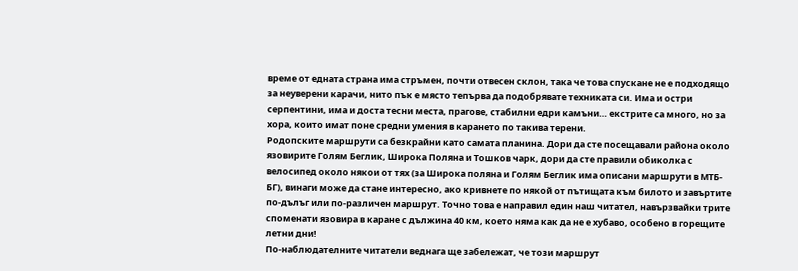време от едната страна има стръмен, почти отвесен склон, така че това спускане не е подходящо за неуверени карачи, нито пък е място тепърва да подобрявате техниката си. Има и остри серпентини, има и доста тесни места, прагове, стабилни едри камъни… екстрите са много, но за хора, които имат поне средни умения в карането по такива терени.
Родопските маршрути са безкрайни като самата планина. Дори да сте посещавали района около язовирите Голям Беглик, Широка Поляна и Тошков чарк, дори да сте правили обиколка с велосипед около някои от тях (за Широка поляна и Голям Беглик има описани маршрути в МТБ-БГ), винаги може да стане интересно, ако кривнете по някой от пътищата към билото и завъртите по-дълъг или по-различен маршрут. Точно това е направил един наш читател, навързвайки трите споменати язовира в каране с дължина 40 км, което няма как да не е хубаво, особено в горещите летни дни!
По-наблюдателните читатели веднага ще забележат, че този маршрут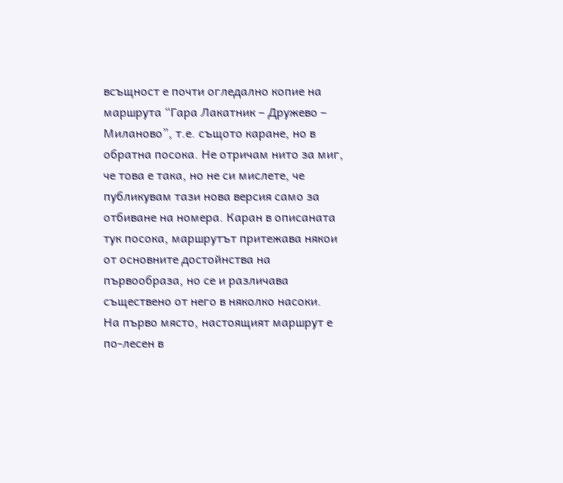всъщност е почти огледално копие на маршрута “Гара Лакатник – Дружево – Миланово”, т.е. същото каране, но в обратна посока. Не отричам нито за миг, че това е така, но не си мислете, че публикувам тази нова версия само за отбиване на номера. Каран в описаната тук посока, маршрутът притежава някои от основните достойнства на първообраза, но се и различава съществено от него в няколко насоки.
На първо място, настоящият маршрут е по-лесен в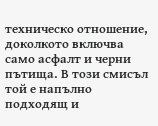техническо отношение, доколкото включва само асфалт и черни пътища. В този смисъл той е напълно подходящ и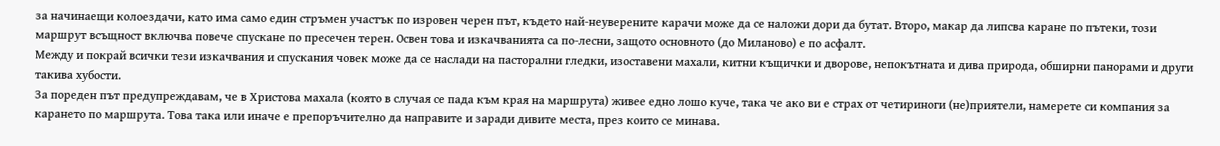за начинаещи колоездачи, като има само един стръмен участък по изровен черен път, където най-неуверените карачи може да се наложи дори да бутат. Второ, макар да липсва каране по пътеки, този маршрут всъщност включва повече спускане по пресечен терен. Освен това и изкачванията са по-лесни, защото основното (до Миланово) е по асфалт.
Между и покрай всички тези изкачвания и спускания човек може да се наслади на пасторални гледки, изоставени махали, китни къщички и дворове, непокътната и дива природа, обширни панорами и други такива хубости.
За пореден път предупреждавам, че в Христова махала (която в случая се пада към края на маршрута) живее едно лошо куче, така че ако ви е страх от четириноги (не)приятели, намерете си компания за карането по маршрута. Това така или иначе е препоръчително да направите и заради дивите места, през които се минава.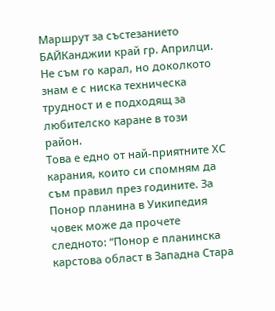Маршрут за състезанието БАЙКанджии край гр. Априлци. Не съм го карал, но доколкото знам е с ниска техническа трудност и е подходящ за любителско каране в този район.
Това е едно от най-приятните ХС карания, които си спомням да съм правил през годините. За Понор планина в Уикипедия човек може да прочете следното: “Понор е планинска карстова област в Западна Стара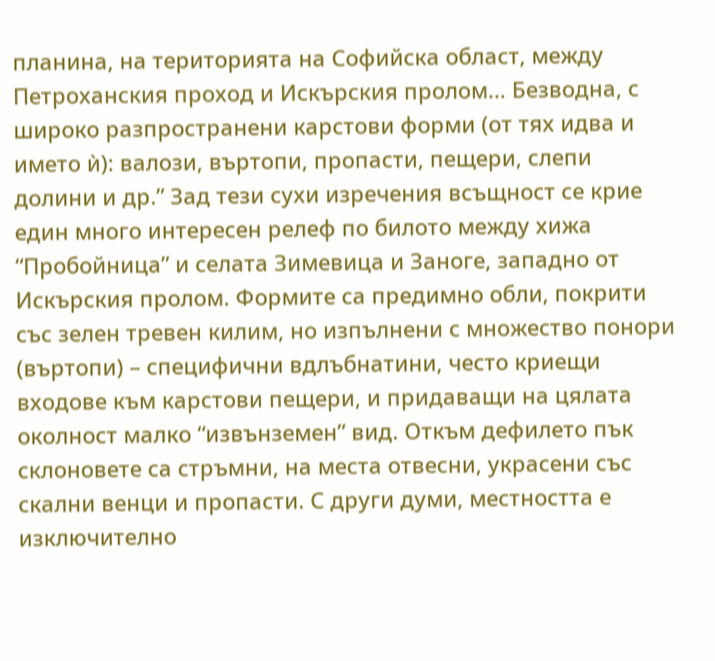планина, на територията на Софийска област, между Петроханския проход и Искърския пролом… Безводна, с широко разпространени карстови форми (от тях идва и името ѝ): валози, въртопи, пропасти, пещери, слепи долини и др.” Зад тези сухи изречения всъщност се крие един много интересен релеф по билото между хижа “Пробойница” и селата Зимевица и Заноге, западно от Искърския пролом. Формите са предимно обли, покрити със зелен тревен килим, но изпълнени с множество понори (въртопи) – специфични вдлъбнатини, често криещи входове към карстови пещери, и придаващи на цялата околност малко “извънземен” вид. Откъм дефилето пък склоновете са стръмни, на места отвесни, украсени със скални венци и пропасти. С други думи, местността е изключително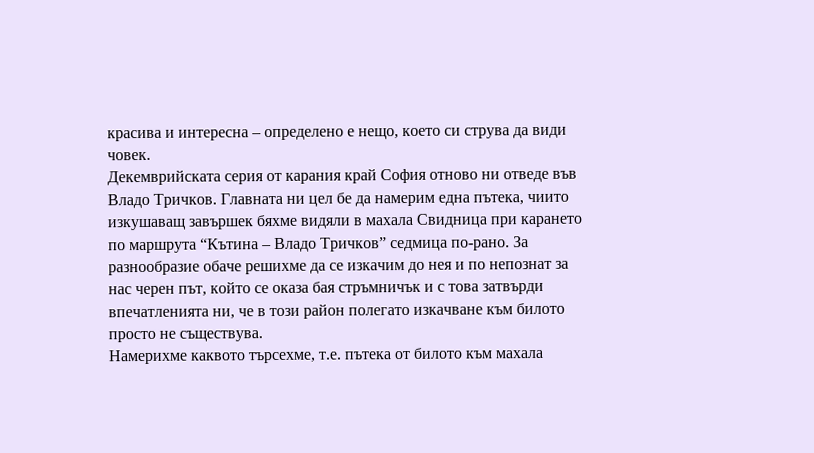красива и интересна – определено е нещо, което си струва да види човек.
Декемврийската серия от карания край София отново ни отведе във Владо Тричков. Главната ни цел бе да намерим една пътека, чиито изкушаващ завършек бяхме видяли в махала Свидница при карането по маршрута “Кътина – Владо Тричков” седмица по-рано. За разнообразие обаче решихме да се изкачим до нея и по непознат за нас черен път, който се оказа бая стръмничък и с това затвърди впечатленията ни, че в този район полегато изкачване към билото просто не съществува.
Намерихме каквото търсехме, т.е. пътека от билото към махала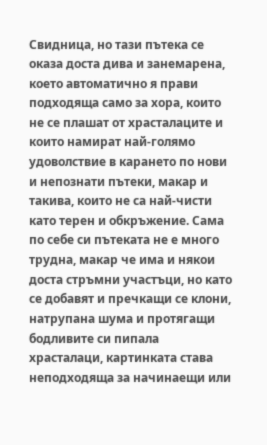Свидница, но тази пътека се оказа доста дива и занемарена, което автоматично я прави подходяща само за хора, които не се плашат от храсталаците и които намират най-голямо удоволствие в карането по нови и непознати пътеки, макар и такива, които не са най-чисти като терен и обкръжение. Сама по себе си пътеката не е много трудна, макар че има и някои доста стръмни участъци, но като се добавят и пречкащи се клони, натрупана шума и протягащи бодливите си пипала храсталаци, картинката става неподходяща за начинаещи или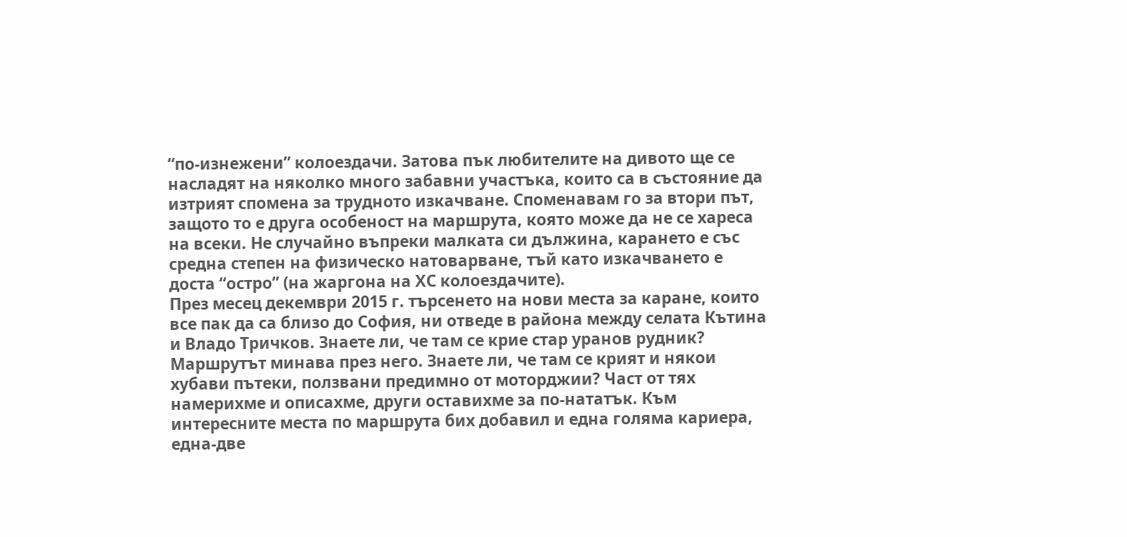“по-изнежени” колоездачи. Затова пък любителите на дивото ще се насладят на няколко много забавни участъка, които са в състояние да изтрият спомена за трудното изкачване. Споменавам го за втори път, защото то е друга особеност на маршрута, която може да не се хареса на всеки. Не случайно въпреки малката си дължина, карането е със средна степен на физическо натоварване, тъй като изкачването е доста “остро” (на жаргона на ХС колоездачите).
През месец декември 2015 г. търсенето на нови места за каране, които все пак да са близо до София, ни отведе в района между селата Кътина и Владо Тричков. Знаете ли, че там се крие стар уранов рудник? Маршрутът минава през него. Знаете ли, че там се крият и някои хубави пътеки, ползвани предимно от моторджии? Част от тях намерихме и описахме, други оставихме за по-нататък. Към интересните места по маршрута бих добавил и една голяма кариера, една-две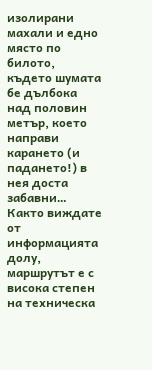изолирани махали и едно място по билото, където шумата бе дълбока над половин метър, което направи карането (и падането!) в нея доста забавни…
Както виждате от информацията долу, маршрутът е с висока степен на техническа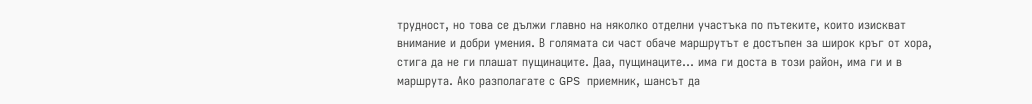трудност, но това се дължи главно на няколко отделни участъка по пътеките, които изискват внимание и добри умения. В голямата си част обаче маршрутът е достъпен за широк кръг от хора, стига да не ги плашат пущинаците. Даа, пущинаците… има ги доста в този район, има ги и в маршрута. Ако разполагате с GPS приемник, шансът да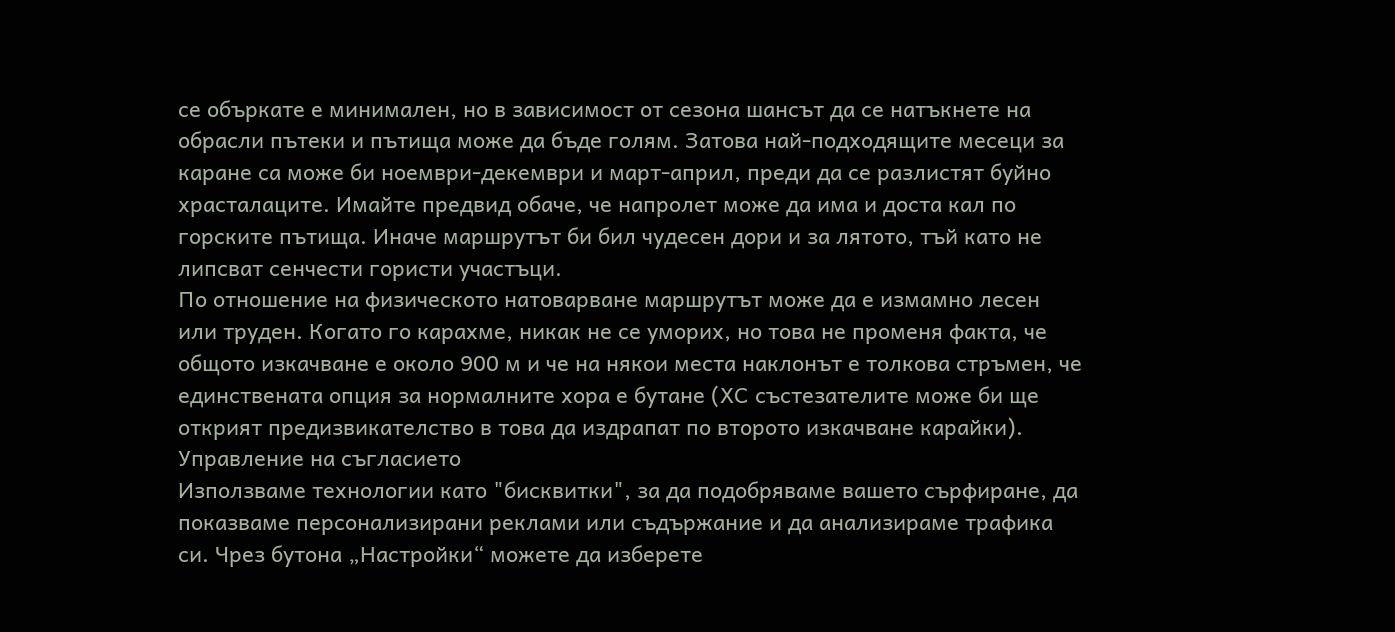се объркате е минимален, но в зависимост от сезона шансът да се натъкнете на обрасли пътеки и пътища може да бъде голям. Затова най-подходящите месеци за каране са може би ноември-декември и март-април, преди да се разлистят буйно храсталаците. Имайте предвид обаче, че напролет може да има и доста кал по горските пътища. Иначе маршрутът би бил чудесен дори и за лятото, тъй като не липсват сенчести гористи участъци.
По отношение на физическото натоварване маршрутът може да е измамно лесен или труден. Когато го карахме, никак не се уморих, но това не променя факта, че общото изкачване е около 900 м и че на някои места наклонът е толкова стръмен, че единствената опция за нормалните хора е бутане (ХС състезателите може би ще открият предизвикателство в това да издрапат по второто изкачване карайки).
Управление на съгласието
Използваме технологии като "бисквитки", за да подобряваме вашето сърфиране, да показваме персонализирани реклами или съдържание и да анализираме трафика си. Чрез бутона „Настройки“ можете да изберете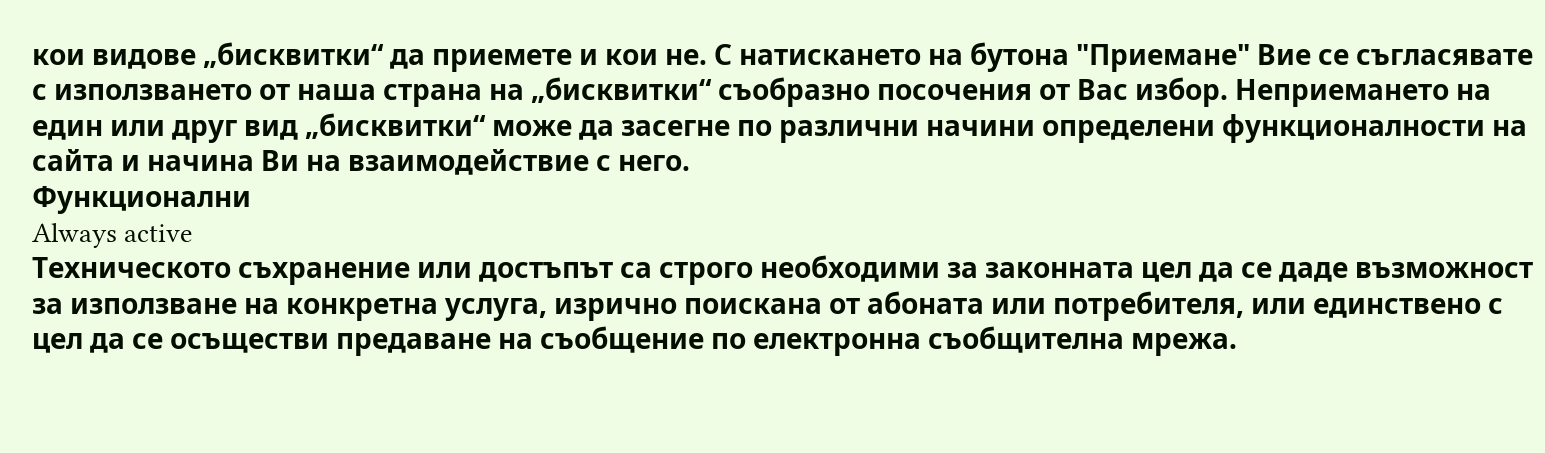кои видове „бисквитки“ да приемете и кои не. С натискането на бутона "Приемане" Вие се съгласявате с използването от наша страна на „бисквитки“ съобразно посочения от Вас избор. Неприемането на един или друг вид „бисквитки“ може да засегне по различни начини определени функционалности на сайта и начина Ви на взаимодействие с него.
Функционални
Always active
Техническото съхранение или достъпът са строго необходими за законната цел да се даде възможност за използване на конкретна услуга, изрично поискана от абоната или потребителя, или единствено с цел да се осъществи предаване на съобщение по електронна съобщителна мрежа.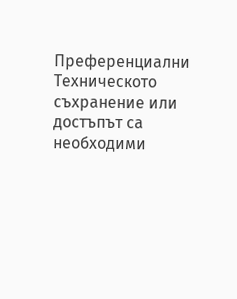Преференциални
Техническото съхранение или достъпът са необходими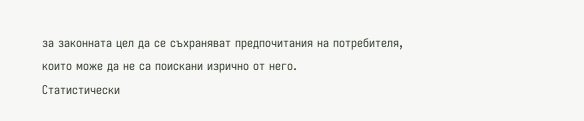за законната цел да се съхраняват предпочитания на потребителя, които може да не са поискани изрично от него.
Статистически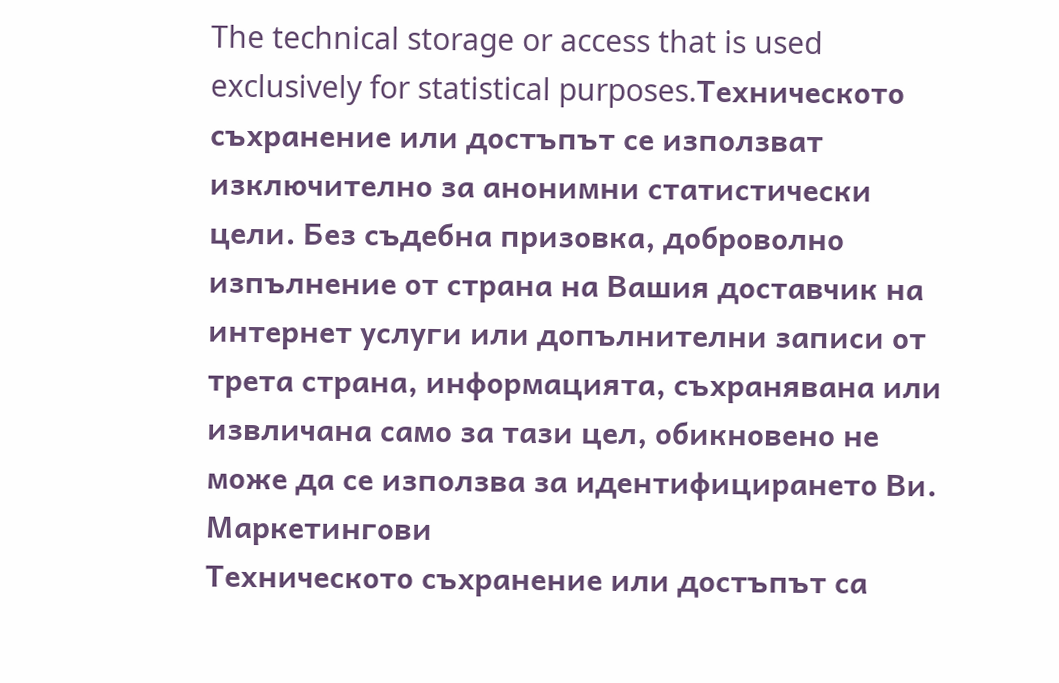The technical storage or access that is used exclusively for statistical purposes.Техническото съхранение или достъпът се използват изключително за анонимни статистически цели. Без съдебна призовка, доброволно изпълнение от страна на Вашия доставчик на интернет услуги или допълнителни записи от трета страна, информацията, съхранявана или извличана само за тази цел, обикновено не може да се използва за идентифицирането Ви.
Маркетингови
Техническото съхранение или достъпът са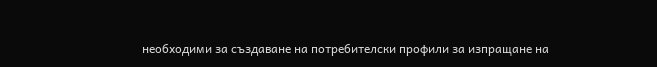необходими за създаване на потребителски профили за изпращане на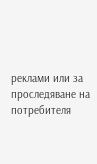реклами или за проследяване на потребителя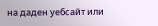на даден уебсайт или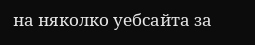на няколко уебсайта за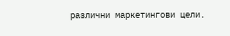различни маркетингови цели.